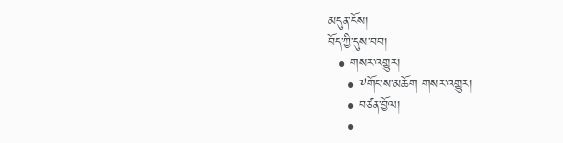མདུན་ངོས།
བོད་ཀྱི་དུས་བབ།
  • གསར་འགྱུར།
    • ༸གོང་ས་མཆོག གསར་འགྱུར།
    • བཙན་བྱོལ།
    •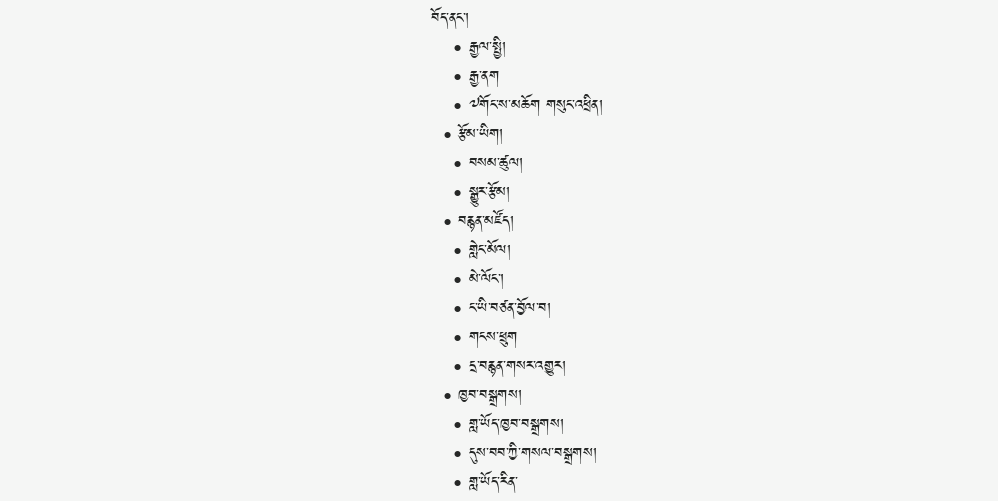བོད་ནང་།
    • རྒྱལ་སྤྱི།
    • རྒྱ་ནག
    • ༧གོང་ས་མཆོག གསུང་འཕྲིན།
  • རྩོམ་ཡིག།
    • བསམ་ཚུལ།
    • སྒྱུར་རྩོམ།
  • བརྙན་མཛོད།
    • གླེང་མོལ།
    • མེ་ལོང་།
    • ང་ཡི་བཙན་བྱོལ་བ།
    • གངས་ཕྲུག
    • དྲ་བརྙན་གསར་འགྱུར།
  • ཁྱབ་བསྒྲགས།
    • གླ་ཡོད་ཁྱབ་བསྒྲགས།
    • དུས་བབ་ཀྱི་གསལ་བསྒྲགས།
    • གླ་ཡོད་རིན་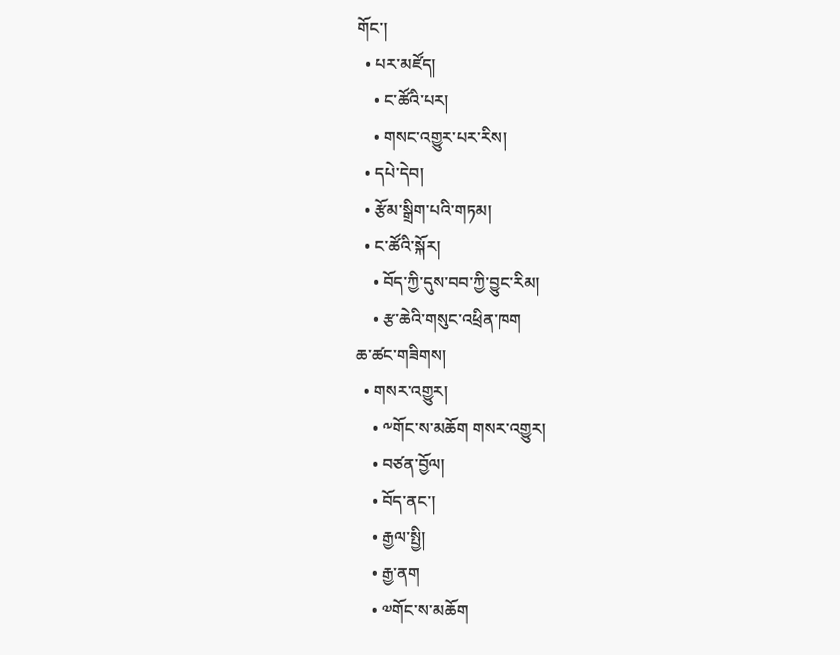གོང་།
  • པར་མཛོད།
    • ང་ཚོའི་པར།
    • གསང་འགྱུར་པར་རིས།
  • དཔེ་དེབ།
  • རྩོམ་སྒྲིག་པའི་གཏམ།
  • ང་ཚོའི་སྐོར།
    • བོད་ཀྱི་དུས་བབ་ཀྱི་བྱུང་རིམ།
    • རྩ་ཆེའི་གསུང་འཕྲིན་ཁག
ཆ་ཚང་གཟིགས།
  • གསར་འགྱུར།
    • ༸གོང་ས་མཆོག གསར་འགྱུར།
    • བཙན་བྱོལ།
    • བོད་ནང་།
    • རྒྱལ་སྤྱི།
    • རྒྱ་ནག
    • ༧གོང་ས་མཆོག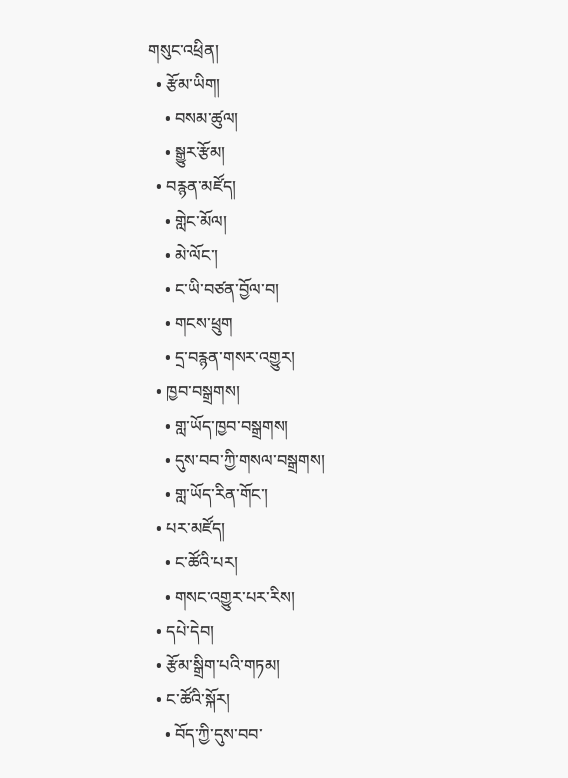གསུང་འཕྲིན།
  • རྩོམ་ཡིག།
    • བསམ་ཚུལ།
    • སྒྱུར་རྩོམ།
  • བརྙན་མཛོད།
    • གླེང་མོལ།
    • མེ་ལོང་།
    • ང་ཡི་བཙན་བྱོལ་བ།
    • གངས་ཕྲུག
    • དྲ་བརྙན་གསར་འགྱུར།
  • ཁྱབ་བསྒྲགས།
    • གླ་ཡོད་ཁྱབ་བསྒྲགས།
    • དུས་བབ་ཀྱི་གསལ་བསྒྲགས།
    • གླ་ཡོད་རིན་གོང་།
  • པར་མཛོད།
    • ང་ཚོའི་པར།
    • གསང་འགྱུར་པར་རིས།
  • དཔེ་དེབ།
  • རྩོམ་སྒྲིག་པའི་གཏམ།
  • ང་ཚོའི་སྐོར།
    • བོད་ཀྱི་དུས་བབ་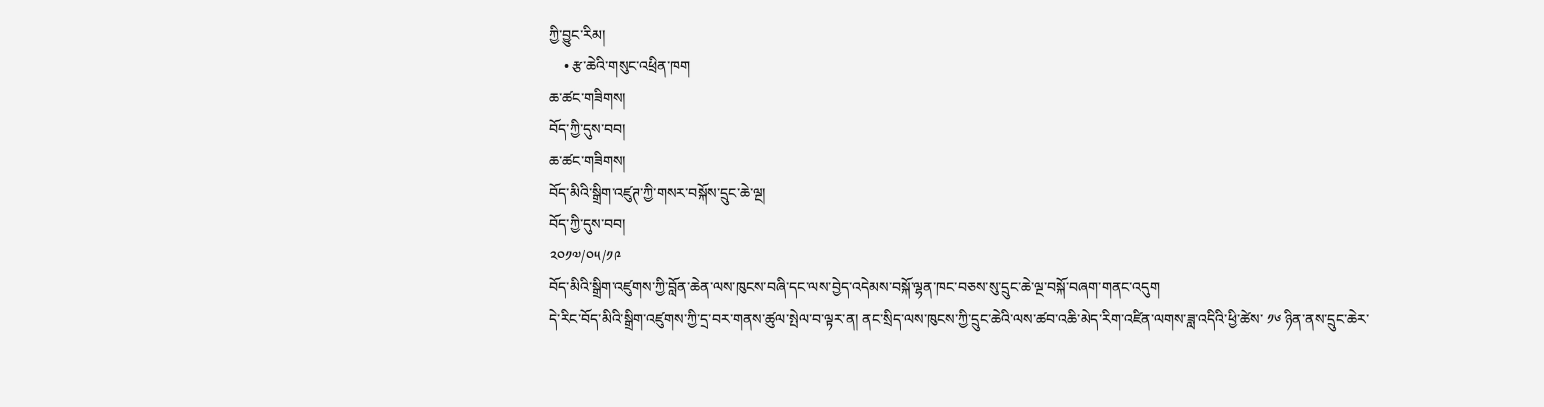ཀྱི་བྱུང་རིམ།
    • རྩ་ཆེའི་གསུང་འཕྲིན་ཁག
ཆ་ཚང་གཟིགས།
བོད་ཀྱི་དུས་བབ།
ཆ་ཚང་གཟིགས།
བོད་མིའི་སྒྲིག་འཛུཊ་ཀྱི་གསར་བསྐོས་དྲུང་ཆེ་ལྔ།
བོད་ཀྱི་དུས་བབ།
༢༠༡༧/༠༥/༡༩
བོད་མིའི་སྒྲིག་འཛུགས་ཀྱི་བློན་ཆེན་ལས་ཁུངས་བཞི་དང་ལས་བྱེད་འདེམས་བསྐོ་ལྷན་ཁང་བཅས་སུ་དྲུང་ཆེ་ལྔ་བསྐོ་བཞག་གནང་འདུག
དེ་རིང་བོད་མིའི་སྒྲིག་འཛུགས་ཀྱི་དྲ་བར་གནས་ཚུལ་སྤེལ་བ་ལྟར་ན། ནང་སྲིད་ལས་ཁུངས་ཀྱི་དྲུང་ཆེའི་ལས་ཚབ་འཆི་མེད་རིག་འཛིན་ལགས་ཟླ་འདིའི་ཕྱི་ཚེས་ ༡༦ ཉིན་ནས་དྲུང་ཆེར་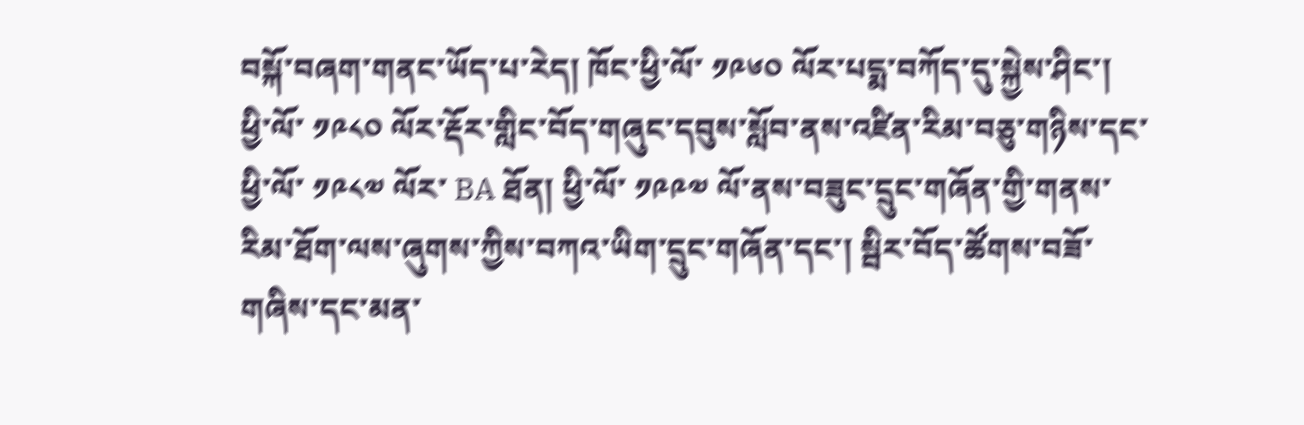བསྐོ་བཞག་གནང་ཡོད་པ་རེད། ཁོང་ཕྱི་ལོ་ ༡༩༦༠ ལོར་པདྨ་བཀོད་དུ་སྐྱེས་ཤིང་། ཕྱི་ལོ་ ༡༩༨༠ ལོར་རྡོར་གླིང་བོད་གཞུང་དབུས་སློབ་ནས་འཛིན་རིམ་བཅུ་གཉིས་དང་ཕྱི་ལོ་ ༡༩༨༧ ལོར་ BA ཐོན། ཕྱི་ལོ་ ༡༩༩༧ ལོ་ནས་བཟུང་དྲུང་གཞོན་གྱི་གནས་རིམ་ཐོག་ལས་ཞུགས་ཀྱིས་བཀའ་ཡིག་དྲུང་གཞོན་དང་། སྦིར་བོད་ཚོགས་བཟོ་གཞིས་དང་མན་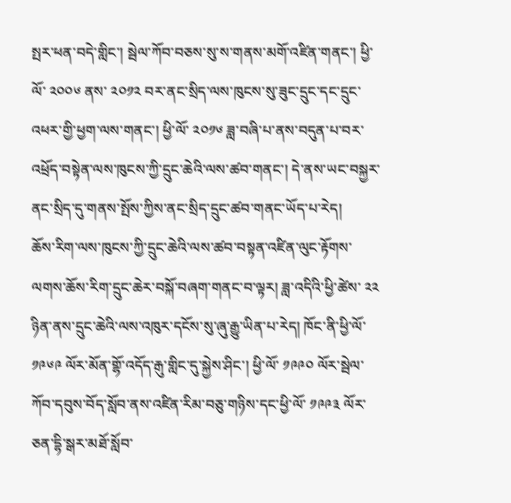སྤར་ཕན་བདེ་གླིང་། སྦེལ་ཀོབ་བཅས་སུ་ས་གནས་མགོ་འཛིན་གནང་། ཕྱི་ལོ་ ༢༠༠༦ ནས་ ༢༠༡༢ བར་ནང་སྲིད་ལས་ཁུངས་སུ་ཟུང་དྲུང་དང་དྲུང་འཕར་གྱི་ཕྱག་ལས་གནང་། ཕྱི་ལོ་ ༢༠༡༦ ཟླ་བཞི་པ་ནས་བདུན་པ་བར་འཕྲོད་བསྟེན་ལས་ཁུངས་ཀྱི་དྲུང་ཆེའི་ལས་ཚབ་གནང་། དེ་ནས་ཡང་བསྐྱར་ནང་སྲིད་དུ་གནས་སྤོས་ཀྱིས་ནང་སྲིད་དྲུང་ཚབ་གནང་ཡོད་པ་རེད།
ཆོས་རིག་ལས་ཁུངས་ཀྱི་དྲུང་ཆེའི་ལས་ཚབ་བསྟན་འཛིན་ལུང་རྟོགས་ལགས་ཆོས་རིག་དྲུང་ཆེར་བསྐོ་བཞག་གནང་བ་ལྟར། ཟླ་འདིའི་ཕྱི་ཚེས་ ༢༢ ཉིན་ནས་དྲུང་ཆེའི་ལས་འཁུར་དངོས་སུ་ཞུ་རྒྱུ་ཡིན་པ་རེད། ཁོང་ནི་ཕྱི་ལོ་ ༡༩༦༩ ལོར་མོན་གྷོ་འདོད་རྒུ་གླིང་དུ་སྐྱེས་ཤིང་། ཕྱི་ལོ་ ༡༩༩༠ ལོར་སྦེལ་ཀོབ་དབུས་བོད་སློབ་ནས་འཛིན་རིམ་བཅུ་གཉིས་དང་ཕྱི་ལོ་ ༡༩༩༣ ལོར་ཅན་དྷི་སྒར་མཐོ་སློབ་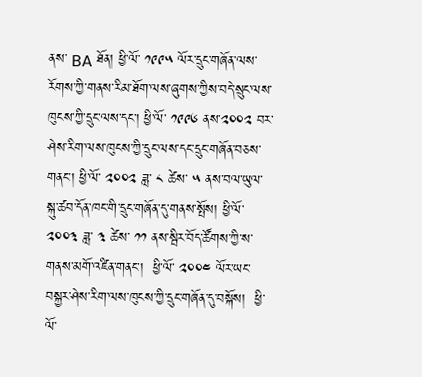ནས་ BA ཐོན། ཕྱི་ལོ་ ༡༩༩༥ ལོར་དྲུང་གཞོན་ལས་རོགས་ཀྱི་གནས་རིམ་ཐོག་ལས་ཞུགས་ཀྱིས་བདེ་སྲུང་ལས་ཁུངས་ཀྱི་དྲུང་ལས་དང་། ཕྱི་ལོ་ ༡༩༩༦ ནས་༢༠༠༢ བར་ཤེས་རིག་ལས་ཁུངས་ཀྱི་དྲུང་ལས་དང་དྲུང་གཞོན་བཅས་གནང་། ཕྱི་ལོ་ ༢༠༠༢ ཟླ་ ༨ ཚེས་ ༥ ནས་བལ་ཡུལ་སྐུ་ཚབ་དོན་ཁང་གི་དྲུང་གཞོན་དུ་གནས་སྤོས། ཕྱི་ལོ་ ༢༠༠༣ ཟླ་ ༣ ཚེས་ ༡༡ ནས་སྦིར་བོད་ཚོགས་ཀྱི་ས་གནས་མགོ་འཛིན་གནང་།  ཕྱི་ལོ་ ༢༠༠༤ ལོར་ཡང་བསྐྱར་ཤེས་རིག་ལས་ཁུངས་ཀྱི་དྲུང་གཞོན་དུ་བསྐོས།  ཕྱི་ལོ་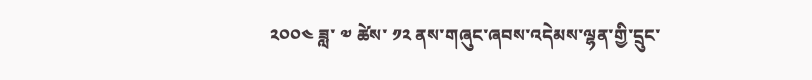༢༠༠༤ ཟླ་ ༧ ཚེས་ ༡༢ ནས་གཞུང་ཞབས་འདེམས་ལྷན་གྱི་དྲུང་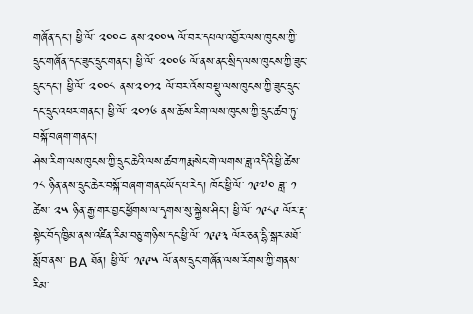གཞོན་དང་། ཕྱི་ལོ་ ༢༠༠༤ ནས་༢༠༠༥ ལོ་བར་དཔལ་འབྱོར་ལས་ཁུངས་ཀྱི་དྲུང་གཞོན་དང་ཟུང་དྲུང་གནང་། ཕྱི་ལོ་ ༢༠༠༦ ལོ་ནས་ནང་སྲིད་ལས་ཁུངས་ཀྱི་ཟུང་དྲུང་དང་། ཕྱི་ལོ་ ༢༠༠༨ ནས་༢༠༡༢ ལོ་བར་འོས་བསྡུ་ལས་ཁུངས་ཀྱི་ཟུང་དྲུང་དང་དྲུང་འཕར་གནང་། ཕྱི་ལོ་ ༢༠༡༦ ནས་ཆོས་རིག་ལས་ཁུངས་ཀྱི་དྲུང་ཚབ་ཏུ་བསྐོ་བཞག་གནང་།
ཤེས་རིག་ལས་ཁུངས་ཀྱི་དྲུང་ཆེའི་ལས་ཚབ་ཀརྨ་སེང་གེ་ལགས་ཟླ་འདིའི་ཕྱི་ཚེས་ ༡༨ ཉིན་ནས་དྲུང་ཆེར་བསྐོ་བཞག་གནང་ཡོད་པ་རེད། ཁོང་ཕྱི་ལོ་ ༡༩༧༠ ཟླ་ ༡ ཚེས་ ༢༥ ཉིན་རྒྱ་གར་བྱང་ཕྱོགས་ལ་དྭགས་སུ་སྐྱེས་ཤིང་། ཕྱི་ལོ་ ༡༩༨༩ ལོར་རྡ་སྟེང་བོད་ཁྱིམ་ནས་འཛིན་རིམ་བཅུ་གཉིས་དང་ཕྱི་ལོ་ ༡༩༩༣ ལོར་ཅན་དྷི་སྒར་མཐོ་སློབ་ནས་ BA ཐོན། ཕྱི་ལོ་ ༡༩༩༥ ལོ་ནས་དྲུང་གཞོན་ལས་རོགས་ཀྱི་གནས་རིམ་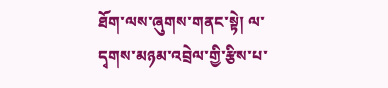ཐོག་ལས་ཞུགས་གནང་སྟེ། ལ་དྭགས་མཉམ་འབྲེལ་གྱི་རྩིས་པ་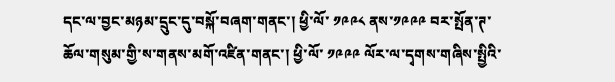དང་ལ་བྱང་མཉམ་དྲུང་དུ་བསྐོ་བཞག་གནང་། ཕྱི་ལོ་ ༡༩༩༨ ནས་༡༩༩༩ བར་སྤོན་ཊ་ཆོལ་གསུམ་གྱི་ས་གནས་མགོ་འཛིན་གནང་། ཕྱི་ལོ་ ༡༩༩༩ ལོར་ལ་དྭགས་གཞིས་སྤྱིའི་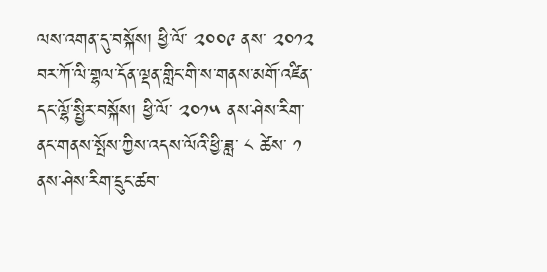ལས་འགན་དུ་བསྐོས། ཕྱི་ལོ་ ༢༠༠༩ ནས་ ༢༠༡༢ བར་ཀོ་ལི་གྷལ་དོན་ལྡན་གླིང་གི་ས་གནས་མགོ་འཛིན་དང་ལྷོ་སྤྱིར་བསྐོས། ཕྱི་ལོ་ ༢༠༡༥ ནས་ཤེས་རིག་ནང་གནས་སྤོས་ཀྱིས་འདས་ལོའི་ཕྱི་ཟླ་ ༨ ཚེས་ ༡ ནས་ཤེས་རིག་དྲུང་ཚབ་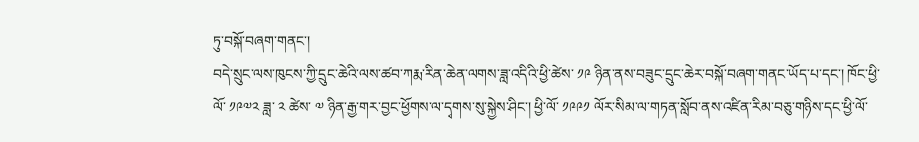ཏུ་བསྐོ་བཞག་གནང་།
བདེ་སྲུང་ལས་ཁུངས་ཀྱི་དྲུང་ཆེའི་ལས་ཚབ་ཀརྨ་རིན་ཆེན་ལགས་ཟླ་འདིའི་ཕྱི་ཚེས་ ༡༩ ཉིན་ནས་བཟུང་དྲུང་ཆེར་བསྐོ་བཞག་གནང་ཡོད་པ་དང་། ཁོང་ཕྱི་ལོ་ ༡༩༧༢ ཟླ་ ༢ ཚེས་ ༧ ཉིན་རྒྱ་གར་བྱང་ཕྱོགས་ལ་དྭགས་སུ་སྐྱེས་ཤིང་། ཕྱི་ལོ་ ༡༩༩༡ ལོར་སིམ་ལ་གཏན་སློབ་ནས་འཛིན་རིམ་བཅུ་གཉིས་དང་ཕྱི་ལོ་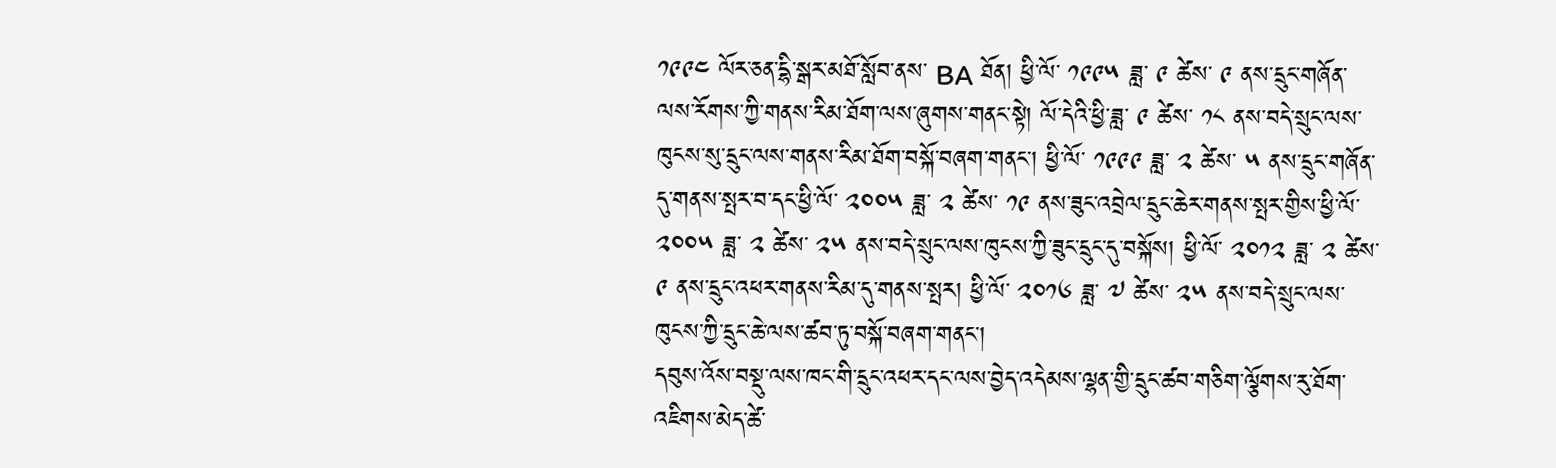༡༩༩༤ ལོར་ཅན་དྷི་སྒར་མཐོ་སློབ་ནས་ BA ཐོན། ཕྱི་ལོ་ ༡༩༩༥ ཟླ་ ༩ ཚེས་ ༩ ནས་དྲུང་གཞོན་ལས་རོགས་ཀྱི་གནས་རིམ་ཐོག་ལས་ཞུགས་གནང་སྟེ། ལོ་དེའི་ཕྱི་ཟླ་ ༩ ཚེས་ ༡༨ ནས་བདེ་སྲུང་ལས་ཁུངས་སུ་དྲུང་ལས་གནས་རིམ་ཐོག་བསྐོ་བཞག་གནང་། ཕྱི་ལོ་ ༡༩༩༩ ཟླ་ ༢ ཚེས་ ༥ ནས་དྲུང་གཞོན་དུ་གནས་སྤར་བ་དང་ཕྱི་ལོ་ ༢༠༠༥ ཟླ་ ༢ ཚེས་ ༡༩ ནས་ཟུང་འབྲེལ་དྲུང་ཆེར་གནས་སྤར་གྱིས་ཕྱི་ལོ་ ༢༠༠༥ ཟླ་ ༢ ཚེས་ ༢༥ ནས་བདེ་སྲུང་ལས་ཁུངས་ཀྱི་ཟུང་དྲུང་དུ་བསྐོས། ཕྱི་ལོ་ ༢༠༡༢ ཟླ་ ༢ ཚེས་ ༩ ནས་དྲུང་འཕར་གནས་རིམ་དུ་གནས་སྤར། ཕྱི་ལོ་ ༢༠༡༦ ཟླ་ ༧ ཚེས་ ༢༥ ནས་བདེ་སྲུང་ལས་ཁུངས་ཀྱི་དྲུང་ཆེ་ལས་ཚབ་ཏུ་བསྐོ་བཞག་གནང་།
དབུས་འོས་བསྡུ་ལས་ཁང་གི་དྲུང་འཕར་དང་ལས་བྱེད་འདེམས་ལྷན་གྱི་དྲུང་ཚབ་གཅིག་ལྕོགས་རུ་ཐོག་འཇིགས་མེད་ཚེ་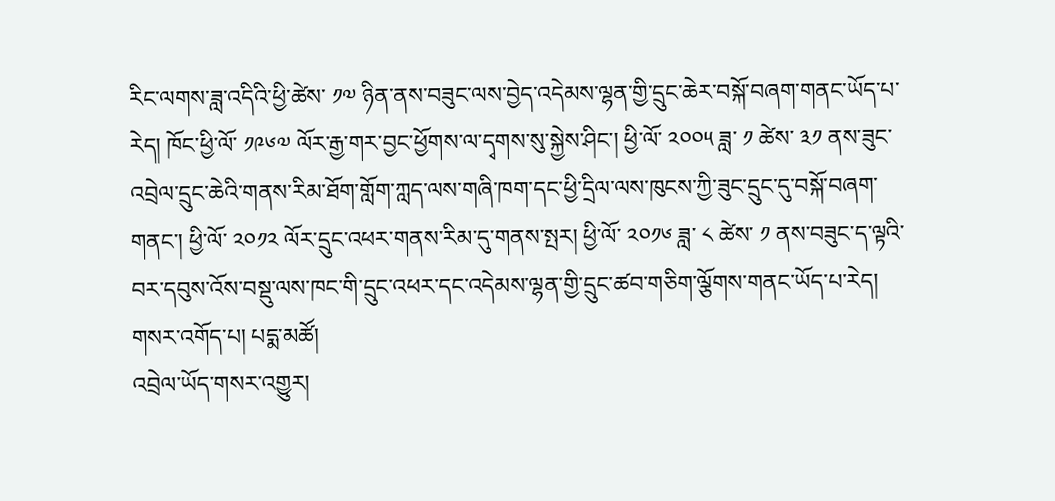རིང་ལགས་ཟླ་འདིའི་ཕྱི་ཚེས་ ༡༧ ཉིན་ནས་བཟུང་ལས་བྱེད་འདེམས་ལྷན་གྱི་དྲུང་ཆེར་བསྐོ་བཞག་གནང་ཡོད་པ་རེད། ཁོང་ཕྱི་ལོ་ ༡༩༦༧ ལོར་རྒྱ་གར་བྱང་ཕྱོགས་ལ་དྭགས་སུ་སྐྱེས་ཤིང་། ཕྱི་ལོ་ ༢༠༠༥ ཟླ་ ༡ ཚེས་ ༣༡ ནས་ཟུང་འབྲེལ་དྲུང་ཆེའི་གནས་རིམ་ཐོག་གློག་ཀླད་ལས་གཞི་ཁག་དང་ཕྱི་དྲིལ་ལས་ཁུངས་ཀྱི་ཟུང་དྲུང་དུ་བསྐོ་བཞག་གནང་། ཕྱི་ལོ་ ༢༠༡༢ ལོར་དྲུང་འཕར་གནས་རིམ་དུ་གནས་སྤར། ཕྱི་ལོ་ ༢༠༡༦ ཟླ་ ༨ ཚེས་ ༡ ནས་བཟུང་ད་ལྟའི་བར་དབུས་འོས་བསྡུ་ལས་ཁང་གི་དྲུང་འཕར་དང་འདེམས་ལྷན་གྱི་དྲུང་ཚབ་གཅིག་ལྕོགས་གནང་ཡོད་པ་རེད།
གསར་འགོད་པ། པདྨ་མཚོ།
འབྲེལ་ཡོད་གསར་འགྱུར།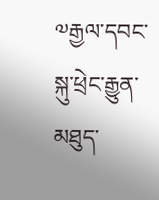༧རྒྱལ་དབང་སྐུ་ཕྲེང་རྒྱུན་མཐུད་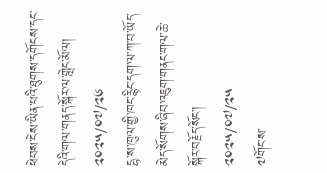ཕེབས་ངེས་ཡིན་པའི་ཐུགས་དགོངས་དང་དེའི་གལ་གནད་སྐོར་ལ་གླེང་མོལ།
༢༠༢༥/༠༧/༢༦
དྷ་ས་ཁུལ་གྱི་ཁང་རྙིང་དག་ལ་ཀ་བ་ཡོད་མེད་སོགས་ཞིབ་འཇུག་གནང་གལ་ཆེ་སྐོར་བརྗོད་སོང་།
༢༠༢༥/༠༧/༢༥
༧གོང་ས་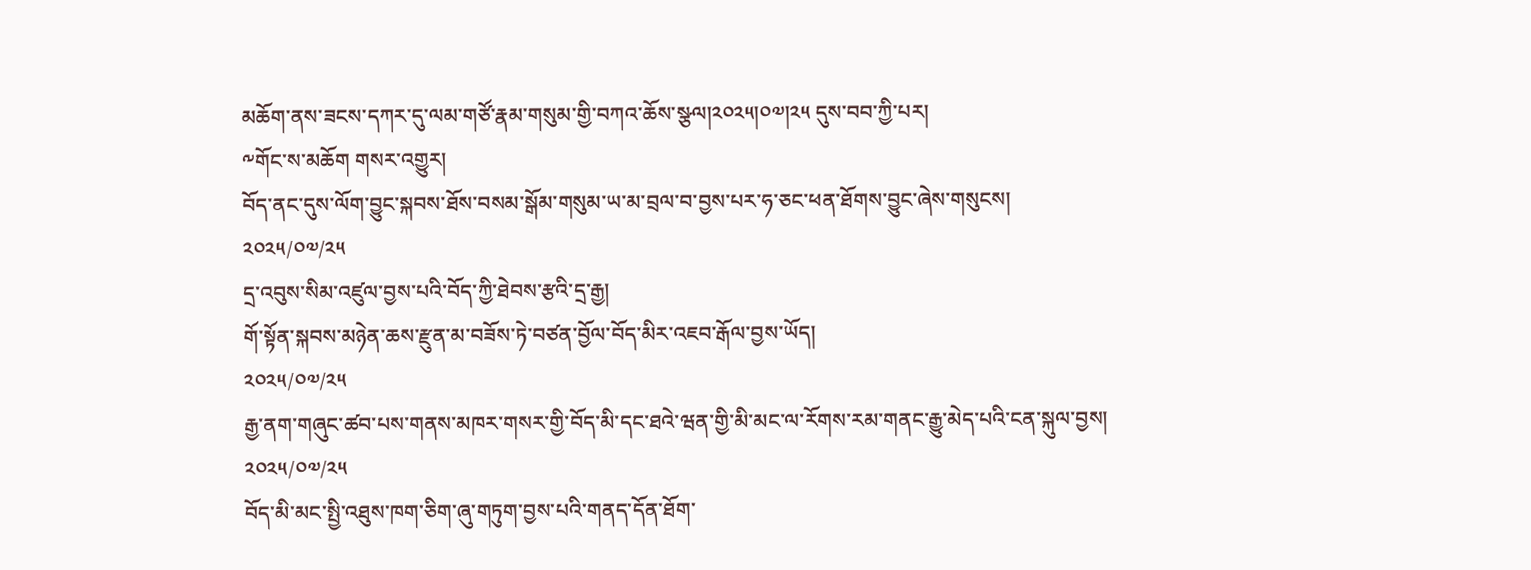མཆོག་ནས་ཟངས་དཀར་དུ་ལམ་གཙོ་རྣམ་གསུམ་གྱི་བཀའ་ཆོས་སྩལ།༢༠༢༥།༠༧།༢༥ དུས་བབ་ཀྱི་པར།
༸གོང་ས་མཆོག གསར་འགྱུར།
བོད་ནང་དུས་ལོག་བྱུང་སྐབས་ཐོས་བསམ་སྒོམ་གསུམ་ཡ་མ་བྲལ་བ་བྱས་པར་ཧ་ཅང་ཕན་ཐོགས་བྱུང་ཞེས་གསུངས།
༢༠༢༥/༠༧/༢༥
དྲ་འབུས་སིམ་འཛུལ་བྱས་པའི་བོད་ཀྱི་ཐེབས་རྩའི་དྲ་རྒྱ།
གོ་སྟོན་སྐབས་མཉེན་ཆས་རྫུན་མ་བཟོས་ཏེ་བཙན་བྱོལ་བོད་མིར་འཇབ་རྒོལ་བྱས་ཡོད།
༢༠༢༥/༠༧/༢༥
རྒྱ་ནག་གཞུང་ཚབ་པས་གནས་མཁར་གསར་གྱི་བོད་མི་དང་ཐའེ་ཝན་གྱི་མི་མང་ལ་རོགས་རམ་གནང་རྒྱུ་མེད་པའི་ངན་སྐུལ་བྱས།
༢༠༢༥/༠༧/༢༥
བོད་མི་མང་སྤྱི་འཐུས་ཁག་ཅིག་ཞུ་གཏུག་བྱས་པའི་གནད་དོན་ཐོག་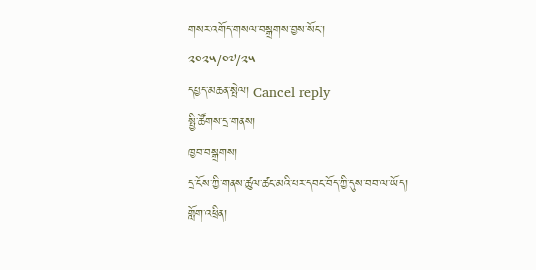གསར་འགོད་གསལ་བསྒྲགས་བྱས་སོང་།
༢༠༢༥/༠༧/༢༥
དཔྱད་མཆན་སྤེལ། Cancel reply
སྤྱི་ཚོགས་དྲ་གནས།
ཁྱབ་བསྒྲགས།
དྲ་ངོས་ཀྱི་གནས་ཚུལ་ཚང་མའི་པར་དབང་བོད་ཀྱི་དུས་བབ་ལ་ཡོད།
གློག་འཕྲིན།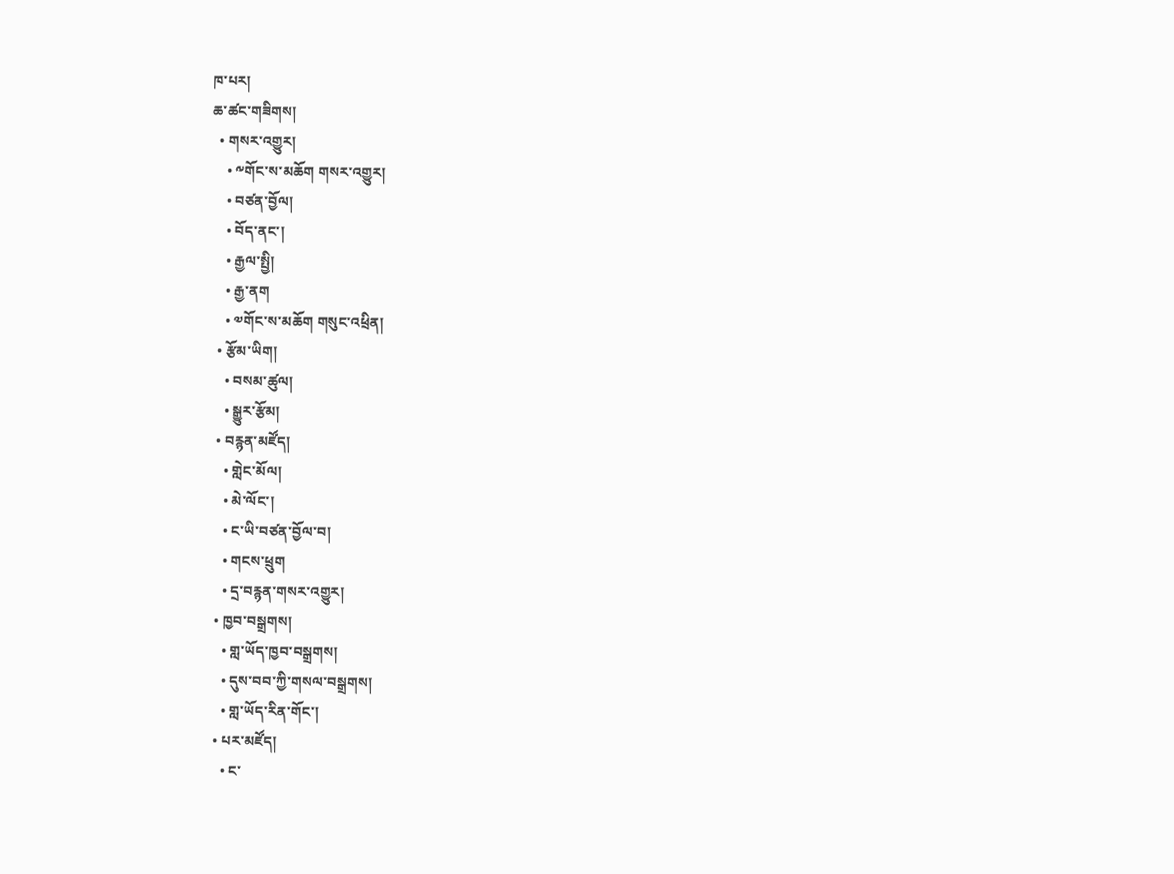ཁ་པར།
ཆ་ཚང་གཟིགས།
  • གསར་འགྱུར།
    • ༸གོང་ས་མཆོག གསར་འགྱུར།
    • བཙན་བྱོལ།
    • བོད་ནང་།
    • རྒྱལ་སྤྱི།
    • རྒྱ་ནག
    • ༧གོང་ས་མཆོག གསུང་འཕྲིན།
  • རྩོམ་ཡིག།
    • བསམ་ཚུལ།
    • སྒྱུར་རྩོམ།
  • བརྙན་མཛོད།
    • གླེང་མོལ།
    • མེ་ལོང་།
    • ང་ཡི་བཙན་བྱོལ་བ།
    • གངས་ཕྲུག
    • དྲ་བརྙན་གསར་འགྱུར།
  • ཁྱབ་བསྒྲགས།
    • གླ་ཡོད་ཁྱབ་བསྒྲགས།
    • དུས་བབ་ཀྱི་གསལ་བསྒྲགས།
    • གླ་ཡོད་རིན་གོང་།
  • པར་མཛོད།
    • ང་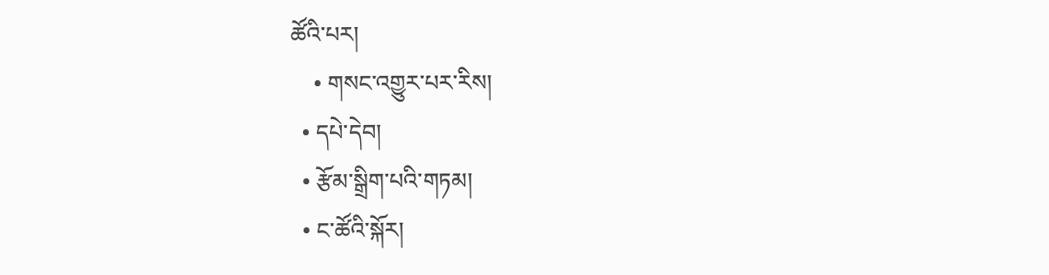ཚོའི་པར།
    • གསང་འགྱུར་པར་རིས།
  • དཔེ་དེབ།
  • རྩོམ་སྒྲིག་པའི་གཏམ།
  • ང་ཚོའི་སྐོར།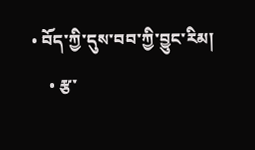• བོད་ཀྱི་དུས་བབ་ཀྱི་བྱུང་རིམ།
    • རྩ་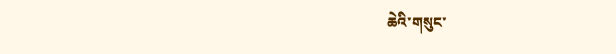ཆེའི་གསུང་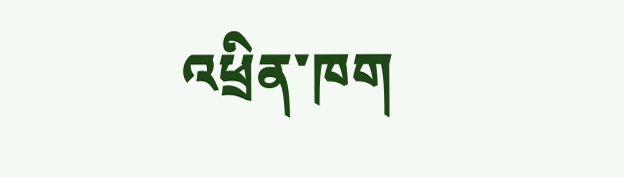འཕྲིན་ཁག